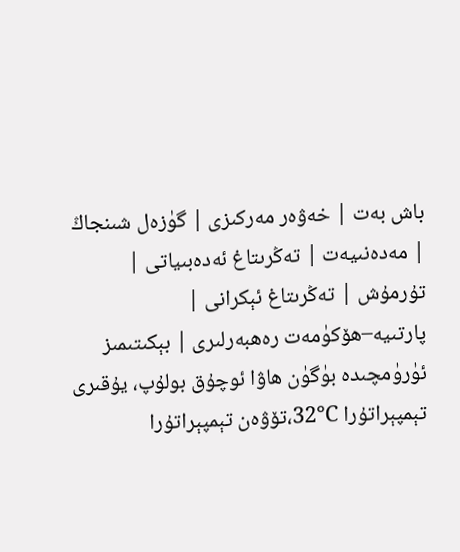باش بەت | خەۋەر مەركىزى | گۈزەل شىنجاڭ | مەدەنىيەت | تەڭرىتاغ ئەدەبىياتى | تۇرمۇش | تەڭرىتاغ ئېكرانى | پارتىيە–ھۆكۈمەت رەھبەرلىرى | بېكىتىمىز
ئۈرۈمچىدە بۈگۈن ھاۋا ئوچۇق بولۇپ، يۇقىرى تېمپېراتۇرا ℃32،تۆۋەن تېمپېراتۇرا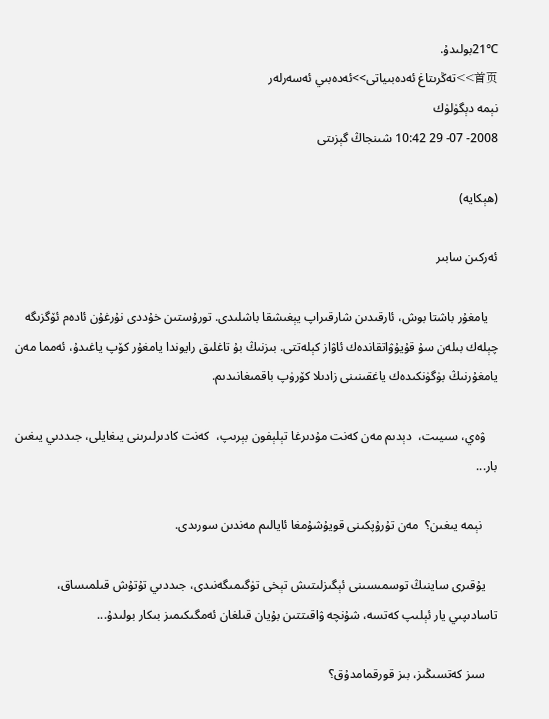℃21بولىدۇ.
首页>>تەڭرىتاغ ئەدەبىياتى>>ئەدەبىي ئەسەرلەر
نېمە دېگۈلۈك
2008- 07- 29 10:42 شىنجاڭ گېزىتى

(ھېكايە)

ئەركىن سابىر

   يامغۇر باشتا بوش، ئارقىدىن شارقىراپ يېغىشقا باشلىدى. تورۇستىن خۇددى نۇرغۇن ئادەم ئۆگزىگە چېلەك بىلەن سۇ قۇيۇۋاتقاندەك ئاۋاز كېلەتتى. بىزنىڭ بۇ تاغلىق رايوندا يامغۇر كۆپ ياغىدۇ، ئەمما مەن يامغۇرنىڭ بۈگۈنكىدەك ياغقىنىنى زادىلا كۆرۈپ باقمىغانىدىم.

    ۋەي، سىيىت،  دېدىم مەن كەنت مۇدىرغا تېلېفون بېرىپ،  كەنت كادىرلىرىنى يىغايلى، جىددىي يىغىن بار...

     نېمە يىغىن؟  مەن تۇرۇپكىنى قويۇشۇمغا ئايالىم مەندىن سورىدى.

    يۇقىرى ساينىڭ توسمىسىنى ئېگىزلىتىش تېخى تۈگىمىگەنىدى، جىددىي تۇتۇش قىلمىساق، تاسادىپىي يار ئېلىپ كەتسە، شۇنچە ۋاقىتتىن بۇيان قىلغان ئەمگىكىمىز بىكار بولىدۇ...

    سىز كەتسىڭىز، بىز قورقمامدۇق؟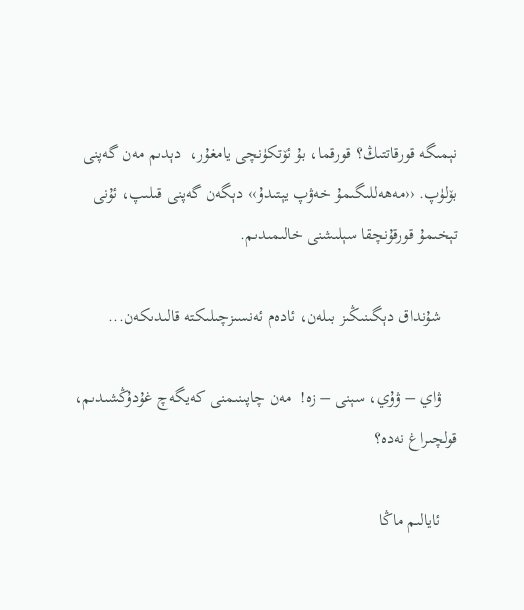نېمىگە قورقاتتىڭ؟ قورقما، بۇ ئۆتكۈنچى يامغۇر،  دېدىم مەن گەپنى بۆلۈپ. ‹‹مەھەللىگىمۇ خەۋپ يېتىدۇ›› دېگەن گەپنى قىلىپ، ئۇنى تېخىمۇ قورقۇنچقا سېلىشنى خالىمىدىم.

    شۇنداق دېگىنىڭىز بىلەن، ئادەم ئەنسىزچىلىكتە قالىدىكەن...

    ۋاي – ۋۇي، سېنى – زە!  مەن چاپىنىمنى كەيگەچ غۇدۇڭشىدىم،  قولچىراغ نەدە؟

    ئايالىم ماڭا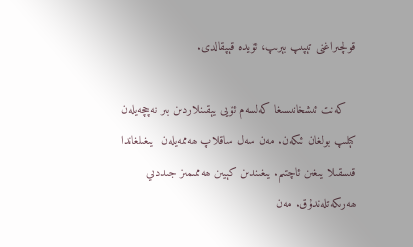قولچىراغنى تېپىپ بېرىپ، ئۆيدە قېپقالدى.

   كەنت ئىشخانىسىغا كەلسەم ئۆيى يېقىنلاردىن بىر نەچچەيلەن كېلىپ بولغان ئىكەن. مەن سەل ساقلاپ ھەممەيلەن  يىغىلغاندا قىسقىلا يىغىن ئاچتىم. يىغىندىن كېيىن ھەممىمىز جىددىي ھەرىكەتلەندۇق. مەن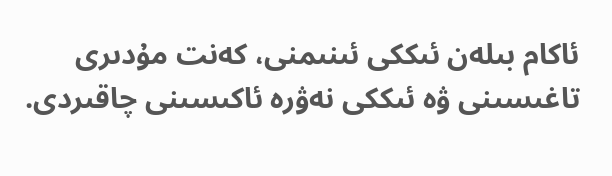ئاكام بىلەن ئىككى ئىنىمنى، كەنت مۇدىرى تاغىسىنى ۋە ئىككى نەۋرە ئاكىسىنى چاقىردى.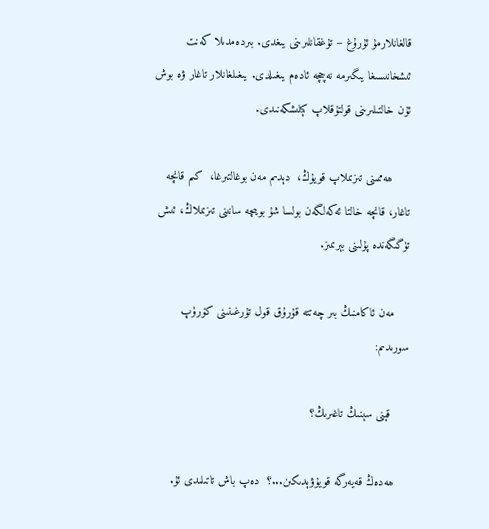قالغانلارمۇ ئۇرۇغ – تۇغقانلىرىنى يىغدى. بىردەمدىلا كەنت ئىشخانىسىغا يىگىرمە نەچچە ئادەم يىغىلدى. يىغىلغانلار تاغار ۋە بوش ئۇن خالتىلىرىنى قولتۇقلاپ كېلىشكەنىدى.

     ھەممىنى تىزىملاپ قويۇڭ،  دېدىم مەن بوغالتىرغا،  كىم قانچە تاغار، قانچە خالتا ئەكەلگەن بولسا شۇ بويىچە سانىنى تىزىملاڭ، ئىش تۈگىگەندە پۇلىنى بېرىمىز.

    مەن ئاكامنىڭ بىر چەتتە قۇرۇق قول تۇرغىنىنى كۆرۈپ سورىدىم:

     قېنى سېنىڭ تاغىرىڭ؟

    ھەدەڭ قەيەرگە قويۇۋېدىكىن...؟  دەپ باش تاتىلىدى ئۇ.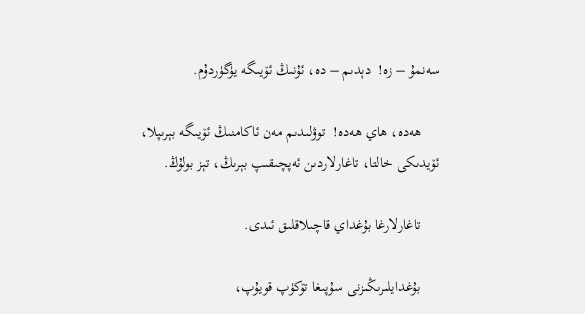سەنمۇ – زە!  دېدىم – دە، ئۇنىڭ ئۆيىگە يۈگۈردۇم.

     ھەدە، ھاي ھەدە!  توۋلىدىم مەن ئاكامنىڭ ئۆيىگە بېرىپلا،  ئۆيدىكى خالتا، تاغارلاردىن ئەپچىقىپ بېرىڭ، تېز بولۇڭ.

     تاغارلارغا بۇغداي قاچىلاقلىق ئىدى.

     بۇغدايلىرىڭىزنى سۇپىغا تۆكۈپ قويۇپ،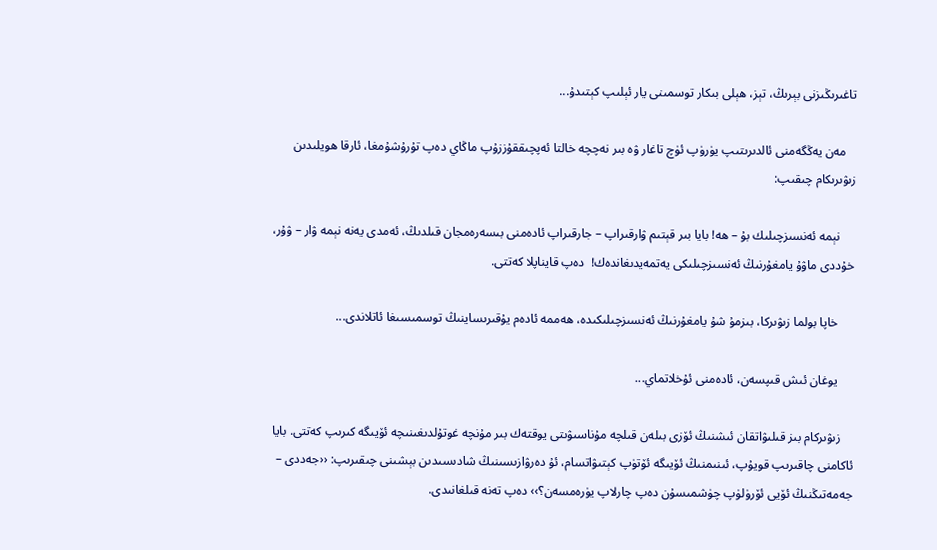تاغىرىڭىزنى بېرىڭ، تېز، ھېلى بىكار توسمىنى يار ئېلىپ كېتىدۇ...

   مەن يەڭگەمنى ئالدىرىتىپ يۈرۈپ ئۈچ تاغار ۋە بىر نەچچە خالتا ئەپچىققۇززۇپ ماڭاي دەپ تۇرۇشۇمغا، ئارقا ھويلىدىن زىۋىرىكام چىقىپ:

     نېمە ئەنسىزچىلىك بۇ – ھە! بايا بىر قېتىم ۋارقىراپ – جارقىراپ ئادەمنى بىسەرەمجان قىلدىڭ، ئەمدى يەنە نېمە ۋار – ۋۇر، خۇددى ماۋۇ يامغۇرنىڭ ئەنسىزچىلىكى يەتمەيدىغاندەك!  دەپ قايناپلا كەتتى.

     خاپا بولما زىۋىركا، بىزمۇ شۇ يامغۇرنىڭ ئەنسىزچىلىكىدە، ھەممە ئادەم يۇقىرىساينىڭ توسمىسىغا ئاتلاندى...

     يوغان ئىش قىپسەن، ئادەمنى ئۇخلاتماي...

    زىۋىركام بىز قىلىۋاتقان ئىشنىڭ ئۆزى بىلەن قىلچە مۇناسىۋىتى يوقتەك بىر مۇنچە غوتۇلدىغىنىچە ئۆيىگە كىرىپ كەتتى. بايا ئاكامنى چاقىرىپ قويۇپ، ئىنىمنىڭ ئۆيىگە ئۆتۈپ كېتىۋاتسام، ئۇ دەرۋازىسىنىڭ شادىسىدىن بېشىنى چىقىرىپ: ‹‹جەددى – جەمەتىڭنىڭ ئۆيى ئۆرۈلۈپ چۈشمىسۇن دەپ چارلاپ يۈرەمسەن؟›› دەپ تەنە قىلغانىدى.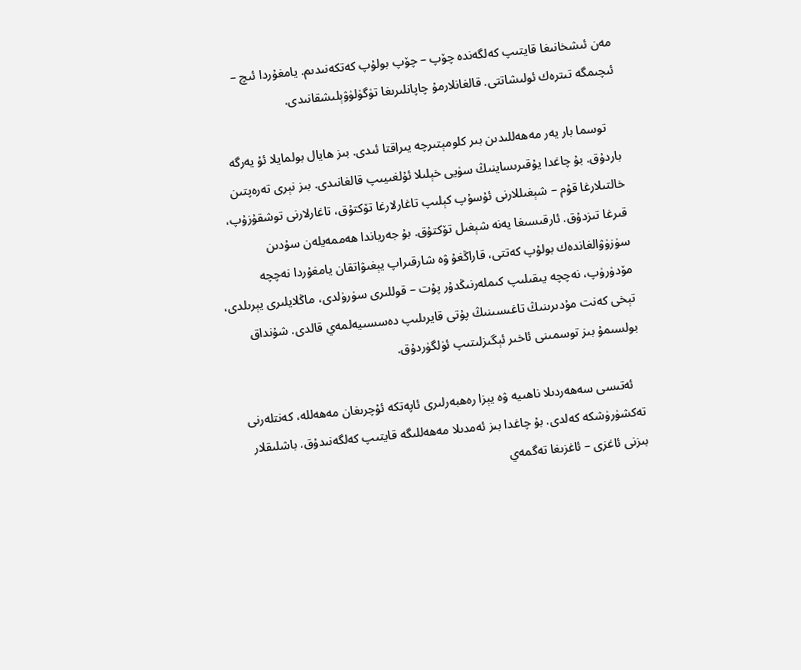مەن ئىشخانىغا قايتىپ كەلگەندە چۆپ – چۆپ بولۇپ كەتكەنىدىم. يامغۇردا ئىچ – ئىچىمگە تىترەك ئولىشاتتى. قالغانلارمۇ چاپانلىرىغا تۈگۈلۈۋېلىشقانىدى.

    توسما بار يەر مەھەللىدىن بىر كلومېتىرچە يىراقتا ئىدى. بىز ھايال بولمايلا ئۇ يەرگە باردۇق. بۇ چاغدا يۇقىرىساينىڭ سۈيى خېلىلا ئۇلغىيىپ قالغانىدى. بىز نېرى تەرەپتىن خالتىلارغا قۇم – شېغىللارنى ئۇسۇپ كېلىپ تاغارلارغا تۆكتۇق، تاغارلارنى توشقۇزۇپ، قىرغا تىزدۇق. ئارقىسىغا يەنە شېغىل تۆكتۇق. بۇ جەرياندا ھەممەيلەن سۇدىن سۈزۈۋالغاندەك بولۇپ كەتتى، قاراڭغۇ ۋە شارقىراپ يېغىۋاتقان يامغۇردا نەچچە مۆدۈرۈپ، نەچچە يىقىلىپ كىملەرنىڭدۇر پۇت – قوللىرى سۈرۈلدى، ماڭلايلىرى يېرىلدى، تېخى كەنت مۇدىرىنىڭ تاغىسىنىڭ پۇتى قايرىلىپ دەسسىيەلمەي قالدى. شۇنداق بولسىمۇ بىز توسمىنى ئاخىر ئېگىزلىتىپ ئۈلگۈردۇق.

   ئەتىسى سەھەردىلا ناھىيە ۋە يېزا رەھبەرلىرى ئاپەتكە ئۇچرىغان مەھەللە، كەنتلەرنى تەكشۈرۈشكە كەلدى. بۇ چاغدا بىز ئەمدىلا مەھەللىگە قايتىپ كەلگەنىدۇق. باشلىقلار بىزنى ئاغزى – ئاغزىغا تەگمەي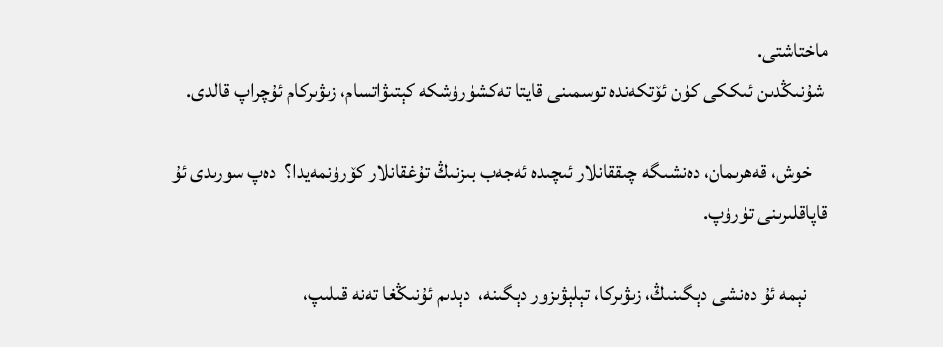ماختاشتى.
 شۇنىڭدىن ئىككى كۈن ئۆتكەندە توسمىنى قايتا تەكشۈرۈشكە كېتىۋاتسام، زىۋىركام ئۇچراپ قالدى.

    خوش، قەھرىمان، دەنشىگە چىققانلار ئىچىدە ئەجەب بىزنىڭ تۇغقانلار كۆرۈنمەيدا؟  دەپ سورىدى ئۇ قاپاقلىرىنى تۈرۈپ.

     نېمە ئۇ دەنشى دېگىنىڭ، زىۋىركا، تېلېۋىزور دېگىنە،  دېدىم ئۇنىڭغا تەنە قىلىپ،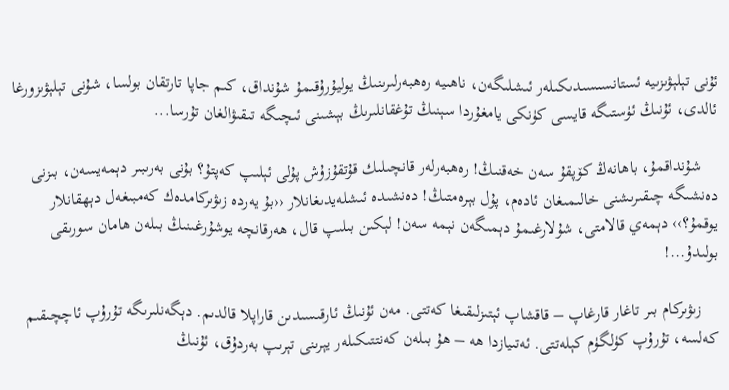ئۇنى تېلېۋىزىيە ئستانسىسىدىكىلەر ئىشلىگەن، ناھىيە رەھبەرلىرىنىڭ يوليۇرۇقىمۇ شۇنداق، كىم جاپا تارتقان بولسا، شۇنى تېلېۋىزورغا ئالدى، ئۇنىڭ ئۈستىگە قايسى كۈنكى يامغۇردا سېنىڭ تۇغقانلىرىڭ بېشىنى ئىچىگە تىقىۋالغان تۇرسا...

    شۇنداقمۇ، باھانەڭ كۆپقۇ سەن خەقنىڭ! رەھبەرلەر قانچىلىك قۇتقۇزۇش پۇلى ئېلىپ كەپتۇ؟ بۇنى بەرىبىر دېمەيسەن، بىزنى دەنشىگە چىقىرىشنى خالىمىغان ئادەم، پۇل بېرەمتىڭ! دەنشىدە ئىشلەيدىغانلار ‹‹بۇ يەردە زىۋىركامدەك كەمبىغەل دېھقانلار يوقمۇ؟›› دېمەي قالامتى، شۇلارغىمۇ دېمىگەن نېمە سەن! لېكىن بىلىپ قال، ھەرقانچە يوشۇرغىنىڭ بىلەن ھامان سورىقى بولىدۇ...!

    زىۋىركام بىر تاغار قارغاپ – قاقشاپ ئېتىزلىقىغا كەتتى. مەن ئۇنىڭ ئارقىسىدىن قاراپلا قالدىم. دېگەنلىرىگە تۇرۇپ ئاچچىقىم كەلسە، تۇرۇپ كۈلگۈم كېلەتتى. ئەتىيازدا ھە – ھۇ بىلەن كەنتتىكىلەر يېرىنى تېرىپ بەردۇق، ئۇنىڭ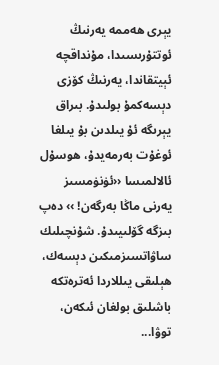يېرى ھەممە يەرنىڭ ئوتتۇرىسىدا، مۇنداقچە ئېيتقاندا، يەرنىڭ كۆزى دېسەكمۇ بولىدۇ. بىراق يېرىگە ئۇ يىلدىن بۇ يىلغا ئوغۇت بەرمەيدۇ، ھوسۇل ئالالمىسا ‹‹ئۈنۈمسىز يەرنى ماڭا بەرگەن! ›› دەپ بىزگە گۆلىيىدۇ. شۇنچىلىك ساۋاتسىزمىكىن دېسەك، ھېلىقى يىللاردا ئەترەتكە باشلىق بولغان ئىكەن، توۋا...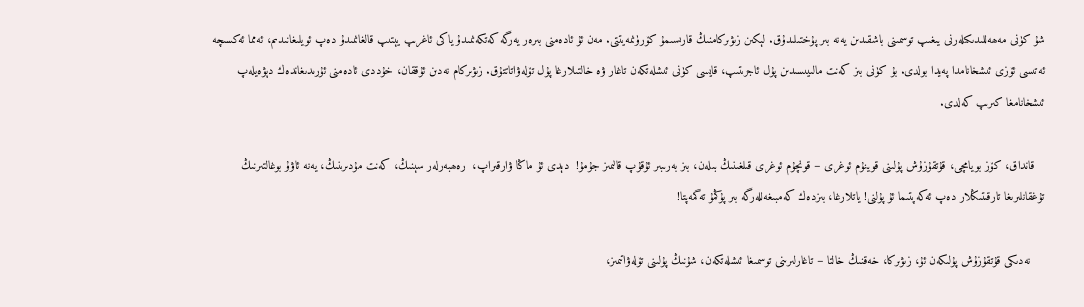شۇ كۈنى مەھەللىدىكىلەرنى يىغىپ توسمىنى باشقىدىن يەنە بىر پۇختىلىدۇق. لېكىن زىۋىركامنىڭ قارىسىمۇ كۆرۈنمەيتتى. مەن ئۇ ئادەمنى بىرەر يەرگە كەتكەنمىدۇ ياكى ئاغرىپ يېتىپ قالغانمىدۇ دەپ ئويلىغانىدىم، ئەمما ئەكسىچە ئەتىسى ئۆزى ئىشخانامدا پەيدا بولدى. بۇ كۈنى بىز كەنت مالىيىسىدىن پۇل ئاجرىتىپ، قايسى كۈنى ئىشلەتكەن تاغار ۋە خالتىلارغا پۇل تۆلەۋاتاتتۇق. زىۋىركام نەدىن ئۇققان، خۇددى ئادەمنى ئۇرىدىغاندەك دېۋەيلەپ ئىشخانامغا كىرىپ كەلدى.

   قانداق، كۆز بويامچى، قۇتقۇزۇش پۇلىنى قوينۇم ئوغرى – قونچۇم ئوغرى قىلغىنىڭ بىلەن، بىز بەرىبىر ئۇقۇپ قالىمىز جۇمۇ!  دېدى ئۇ ماڭا ۋارقىراپ،  رەھبەرلەر سېنىڭ، كەنت مۇدىرىنىڭ، يەنە ئاۋۇ بوغالتىرنىڭ تۇغقانلىرىغا تارقىتىڭلار دەپ ئەكەپتىما ئۇ پۇلنى! ياتلارغا، بىزدەك كەمبىغەللەرگە بىر پۇڭمۇ تەگمەپتا!

    نەدىكى قۇتقۇزۇش پۇلىكەن ئۇ، زىۋىركا، خەقنىڭ خالتا – تاغارلىرىنى توسمىغا ئىشلەتكەن، شۇنىڭ پۇلىنى تۆلەۋاتىمىز،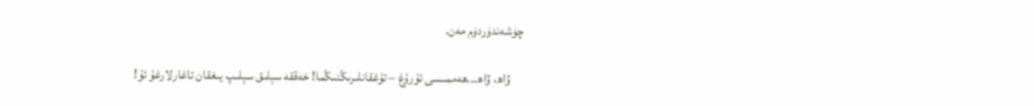چۈشەندۈردۈم مەن.

     ۋاھ، ۋاھ...ھەممىسى ئۇرۇغ – تۇغقانلىرىڭنىڭما! خەققە سېلىق سېلىپ يىغقان تاغارلارغۇ ئۇ!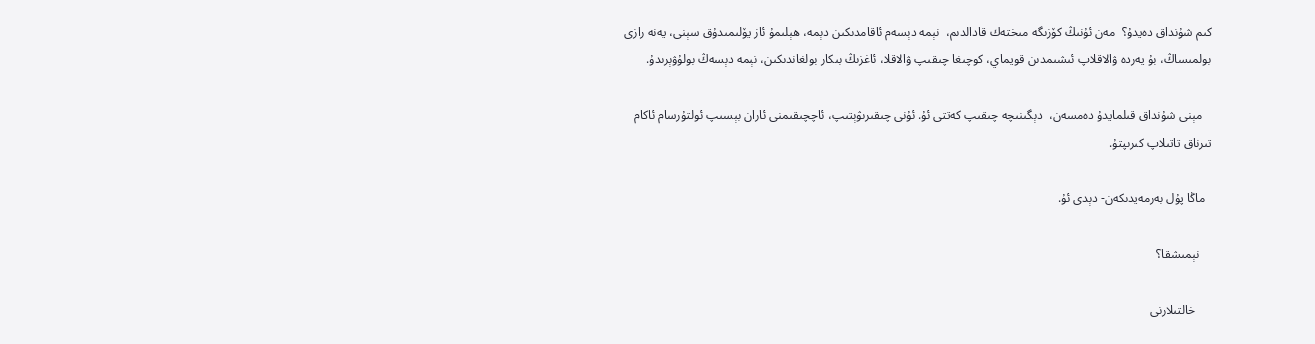كىم شۇنداق دەيدۇ؟  مەن ئۇنىڭ كۆزىگە مىختەك قادالدىم،  نېمە دېسەم ئاقامدىكىن دېمە، ھېلىمۇ ئاز يۆلىمىدۇق سېنى، يەنە رازى بولمىساڭ، بۇ يەردە ۋالاقلاپ ئىشىمدىن قويماي، كوچىغا چىقىپ ۋالاقلا، ئاغزىڭ بىكار بولغاندىكىن، نېمە دېسەڭ بولۇۋېرىدۇ.

   مېنى شۇنداق قىلمايدۇ دەمسەن،  دېگىنىچە چىقىپ كەتتى ئۇ. ئۇنى چىقىرىۋېتىپ، ئاچچىقىمنى ئاران بېسىپ ئولتۇرسام ئاكام تىرناق تاتىلاپ كىرىپتۇ.

  ماڭا پۇل بەرمەيدىكەن- دېدى ئۇ.

    نېمىشقا؟

     خالتىلارنى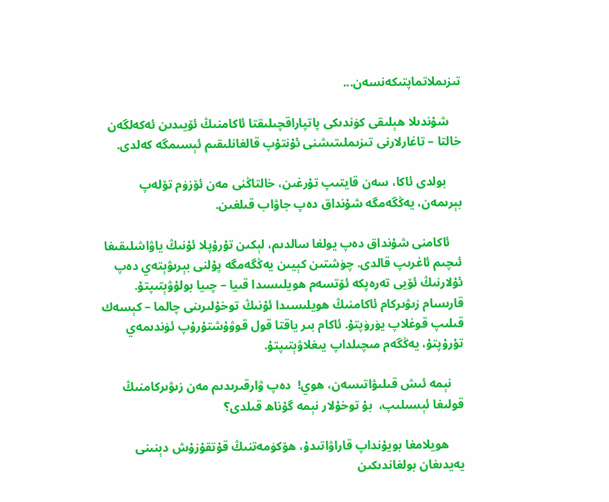تىزىملاتماپتىكەنسەن...

    شۇندىلا ھېلىقى كۈندىكى پاتپاراقچىلىقتا ئاكامنىڭ ئۆيىدىن ئەكەلگەن خالتا – تاغارلارنى تىزىملىتىشنى ئۇنتۇپ قالغانلىقىم ئېسىمگە كەلدى.

     بولدى ئاكا، سەن قايتىپ تۇرغىن، خالتاڭنى مەن ئۆزۈم تۆلەپ بېرىمەن، يەڭگەمگە شۇنداق دەپ جاۋاب قىلغىن.

    ئاكامنى شۇنداق دەپ يولغا سالدىم، لېكىن تۇرۇپلا ئۇنىڭ ياۋاشلىقىغا ئىچىم ئاغرىپ قالدى. چۈشتىن كېيىن يەڭگەمگە پۇلنى بېرىۋېتەي دەپ ئۇلارنىڭ ئۆيى تەرەپكە ئۆتسەم ھويلىسىدا قىيا – چىيا بولۇۋېتىپتۇ. قارىسام زىۋىركام ئاكامنىڭ ھويلىسىدا ئۇنىڭ توخۇلىرىنى چالما – كېسەك قىلىپ قوغلاپ يۈرۈپتۇ. ئاكام بىر ياقتا قول قوۋۇشتۇرۇپ ئۈندىمەي تۇرۇپتۇ، يەڭگەم مىچىلداپ يىغلاۋېتىپتۇ.

    نېمە ئىش قىلىۋاتىسەن، ھوي!  دەپ ۋارقىرىدىم مەن زىۋىركامنىڭ قولىغا ئېسىلىپ،  بۇ توخۇلار نېمە گۇناھ قىلدى؟

     ھويلامغا بويۇنداپ قاراۋاتىدۇ، ھۆكۈمەتنىڭ قۇتقۇزۇش دېنىنى يەيدىغان بولغاندىكىن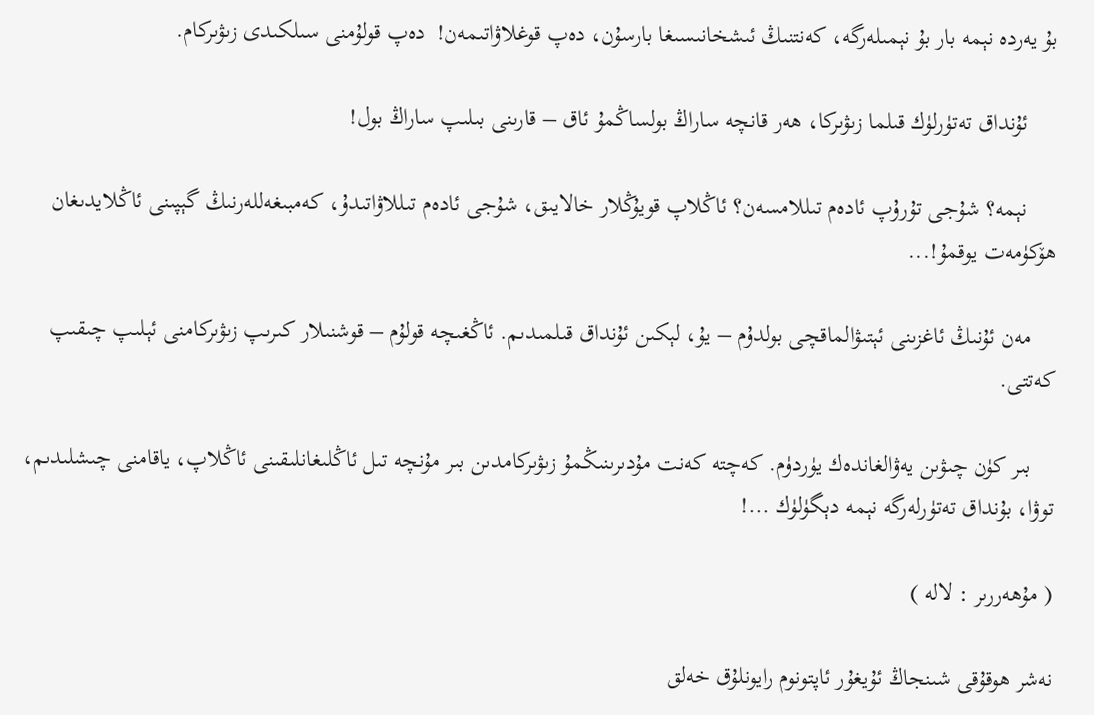بۇ يەردە نېمە بار بۇ نېمىلەرگە، كەنتنىڭ ئىشخانىسىغا بارسۇن، دەپ قوغلاۋاتىمەن!  دەپ قولۇمنى سىلكىدى زىۋىركام.

     ئۇنداق تەتۈرلۈك قىلما زىۋىركا، ھەر قانچە ساراڭ بولساڭمۇ ئاق – قارىنى بىلىپ ساراڭ بول!

     نېمە؟ شۇجى تۇرۇپ ئادەم تىللامسەن؟ ئاڭلاپ قويۇڭلار خالايىق، شۇجى ئادەم تىللاۋاتىدۇ، كەمبىغەللەرنىڭ گېپىنى ئاڭلايدىغان ھۆكۈمەت يوقمۇ!...

    مەن ئۇنىڭ ئاغزىنى ئېتىۋالماقچى بولدۇم – يۇ، لېكىن ئۇنداق قىلمىدىم. ئاڭغىچە قولۇم – قوشنىلار كىرىپ زىۋىركامنى ئېلىپ چىقىپ كەتتى.

    بىر كۈن چىۋىن يەۋالغاندەك يۈردۈم. كەچتە كەنت مۇدىرىنىڭمۇ زىۋىركامدىن بىر مۇنچە تىل ئاڭلىغانلىقىنى ئاڭلاپ، ياقامنى چىشلىدىم، توۋا، بۇنداق تەتۈرلەرگە نېمە دېگۈلۈك ...!

( مۇھەررىر : لالە )

نەشر ھوقۇقى شىنجاڭ ئۇيغۇر ئاپتونوم رايونلۇق خەلق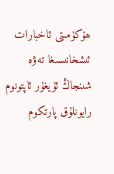ھۆكۈمىتى ئاخبارات ئىشخانىسىغا تەۋە
شىنجاڭ ئۇيغۇر ئاپتونوم رايونلۇق پارتكوم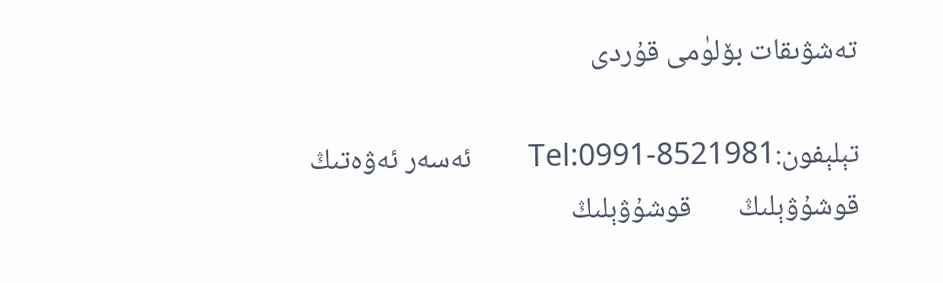تەشۋىقات بۆلۈمى قۇردى

تېلېفون:Tel:0991-8521981       ئەسەر ئەۋەتىڭ         قوشۇۋېلىڭ       قوشۇۋېلىڭ